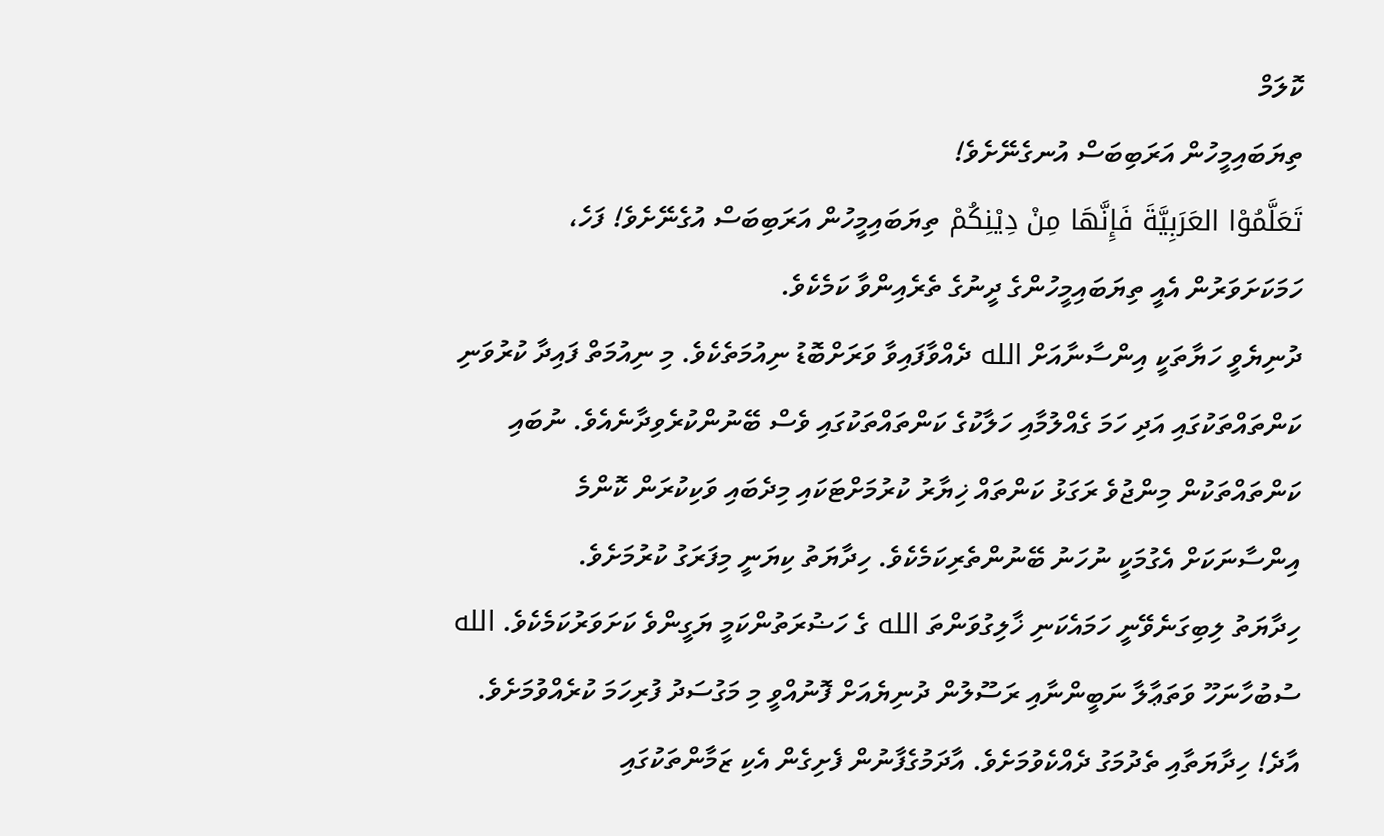ކޮލަމް
ތިޔަބައިމީހުން އަރަބިބަސް އުނގެނޭށެވެ!
تَعَلَّمُوْا العَرَبِيَّةَ فَإِنَّهَا مِنْ دِيْنِكُمْ ތިޔަބައިމީހުން އަރަބިބަސް އުގެނޭށެވެ! ފަހެ، ހަމަކަށަވަރުން އެއީ ތިޔަބައިމީހުންގެ ދީނުގެ ތެރެއިންވާ ކަމެކެވެ.
ދުނިޔެވީ ހަޔާތަކީ އިންސާނާއަށް الله ދެއްވާފައިވާ ވަރަށްބޮޑު ނިއުމަތެކެވެ. މި ނިއުމަތް ފައިދާ ކުރުވަނި ކަންތައްތަކުގައި އަދި ހަމަ ގެއްލުމާއި ހަލާކުގެ ކަންތައްތަކުގައި ވެސް ބޭނުންކުރެވިދާނެއެވެ. ނުބައި ކަންތައްތަކުން މިންޖުވެ ރަގަޅު ކަންތައް ޚިޔާރު ކުރުމަށްޓަކައި މިދެބައި ވަކިކުރަން ކޮންމެ އިންސާނަކަށް އެގުމަކީ ނުހަނު ބޭނުންތެރިކަމެކެވެ. ހިދާޔަތު ކިޔަނީ މިފަރަގު ކުރުމަށެވެ.
ހިދާޔަތު ލިބިގަނެވޭނީ ހަމައެކަނި ޚާލިގުވަންތަ الله ގެ ހަޟުރަތުންކަމީ ޔަގީންވެ ކަށަވަރުކަމެކެވެ. الله ސުބުހާނަހޫ ވަތަޢާލާ ނަބީންނާއި ރަސޫލުން ދުނިޔެއަށް ފޮނުއްވީ މި މަގުސަދު ފުރިހަމަ ކުރެއްވުމަށެވެ. އާދެ! ހިދާޔަތާއި ތެދުމަގު ދެއްކެވުމަށެވެ. އާދަމުގެފާނުން ފެށިގެން އެކި ޒަމާންތަކުގައި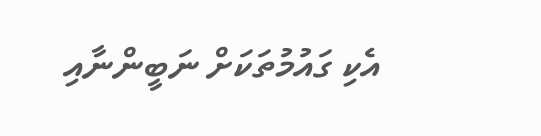އެކި ގައުމުތަކަށް ނަބީންނާއި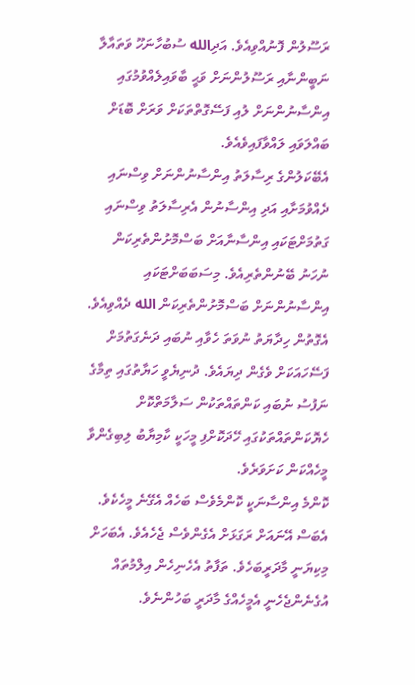ރަސޫލުން ފޮނުއްވިއެވެ. އަދިالله ސުބުހާނަހޫ ވަތައާލާ ނަބީންނާއި ރަސޫލުންނަށް ވަޙީ ބާވައިލެއްވުމުގައި އިންސާނުންނަށް ލުއި ފަސޭގޮތްތަކަށް ވަރަށް ބޮޑަށް ބައްލަވައި ލައްވާފައިވެއެވެ.
އެބޭކަލުންގެ ރިސާލަތު އިންސާނުންނަށް ވިސްނައި ދެއްވުމަށާއި އަދި އިންސާނުން އެރިސާލަތު ވިސްނައި ގަތުމަށްޓަކައި އިންސާނާއަށް ބަސްމޮށުންތެރިކަން ނުހަނު ބޭނުންތެރިއެވެ. މިސަބަބަށްޓަކައި އިންސާނުންނަށް ބަސްމޮށުންތެރިކަން الله ދެއްވިއެވެ. އެގޮތުން ހިދާޔަތު ނުވަތަ ހެވާއި ނުބައި ދަނެގަތުމަށް ފަސޭހައަކަށް ވެގެން ދިޔައެވެ. ދުނިޔެވީ ހަޔާތުގައި ތިމާގެ ނަފުސު ނުބައި ކަންތައްތަކުން ސަލާމަތްކޮށް ހެޔޮކަންތައްތަކުގައި ހޭދަކޮށްފި މީހަކީ ކާމިޔާބު ލިބިގެންވާ މީހެއްކަން ކަށަވަރެވެ.
ކޮންމެ އިންސާނަކީ ކޮންމެވެސް ބަހެއް އެގޭނެ މީހެކެވެ. އެބަސް އޭނައަށް ރަގަޅަށް އެގެންވެސް ޖެހެއެވެ. އެބަހަށް މިކިޔަނީ މާދަރީބަހެވެ. ތަފާތު އެހެނިހެން އިލްމުތައް އުގެނެންޖެހެނީ އެމީހެއްގެ މާދަރީ ބަހުންނެވެ.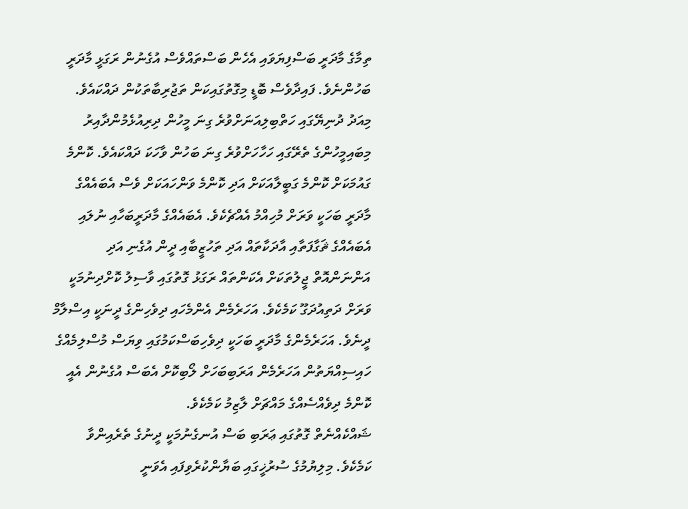ތިމާގެ މާދަރީ ބަސްފިޔަވައި އެހެން ބަސްތައްވެސް އުގެނުން ރަގަޅީ މާދަރީ ބަހުންނެވެ. ފައިދާވެސް ބޮޑީ މިގޮތުގައިކަން ތަޖުރިބާތަކުން ދައްކައެވެ.
މިއަދު ދުނިޔޭގައި ހަތްބިލިއަނަށްވުރެ ގިނަ މީހުން ދިރިއުޅެމުންދާއިރު މިބައިމީހުންގެ ތެރޭގައި ހަހާހަށްވުރެ ގިނަ ބަހުން ވާހަކަ ދައްކައެވެ. ކޮންމެ ގައުމަކަށް ކޮންމެ ގަބީލާއަކަށް އަދި ކޮންމެ ވަންހައަކަށް ވެސް އެބައެއްގެ މާދަރީ ބަހަކީ ވަރަށް މުހިއްމު އެއްޗެކެވެ. އެބައެއްގެ މާދަރީބަހާއި ނުލައި އެބައެއްގެ ޘަގާފަތާއި އާދަކާތައް އަދި ތަހުޒީބާއި ދީން އުގެނި އަދި އަންނަންއޮތް ޖީލުތަކަށް އެކަންތައް ރަގަޅު ގޮތުގައި ވާސިލު ކޮށްދިނުމަކީ ވަރަށް ދަތިއުދަގޫ ކަމެކެވެ. އަހަރެމެން އެންމެހައި ދިވެހިންގެ ދީނަކީ އިސްލާމް ދީނެވެ. އަހަރެމެންގެ މާދަރީ ބަހަކީ ދިވެހިބަސްކަމުގައި ވިޔަސް މުސްލިމެއްގެ ހައިސިއްޔަތުން އަހަރެމެން އަރަބިބަހަށް ލޯބިކޮށް އެބަސް އުގެނުން އެއީ ކޮންމެ ދިވެއްސެއްގެ މައްޗަށް ލާޒިމު ކަމެކެވެ.
ޝައްކެއްނެތް ގޮތުގައި ޢަރަބި ބަސް އުނގެނުމަކީ ދީނުގެ ތެރެއިންވާ ކަމެކެވެ. މިލިޔުމުގެ ސުރުޚީގައި ބަޔާންކުރެވިފައި އެވަނީ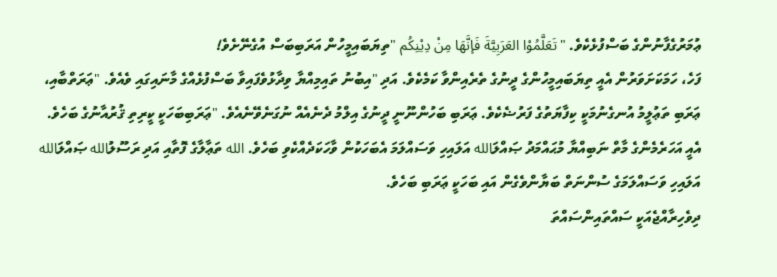ޢުމަރުގެފާނުންގެ ބަސްފުޅެކެވެ. "تَعَلَّمُوْا العَرَبِيَّةَ فَإنَّهَا مِنْ دِيْنِكُم "ތިޔަބައިމީހުން އަރަބިބަސް އުގެނޭށެވެ!
ފަހެ، ހަމަކަށަވަރުން އެއީ ތިޔަބައިމީހުންގެ ދީނުގެ ތެރެއިންވާ ކަމެކެވެ. އަދި "އިބުނު ތައިމިއްޔާ ވިދާޅުވެފައިވާ ބަސްފުޅެއްގެ މާނައިގައި ވެއެވެ. "ޢަރަތްބާއި، ޢަރަބި ތަޢުލީމު އުނގެނުމަކީ ކިފާޔަތުގެ ފަރުޟެކެވެ. ޢަރަބި ބަހުންނޫނީ ދީނުގެ އިލްމު ދެނެއެއް ނުގަނެވޭނެއެވެ. "ޢަރަބިބަހަކީ ކީރިތި ޤުރުއާނުގެ ބަހެވެ. އެއީ އަހަރެމެންގެ މާތް ނަބިއްޔާ މުޙައްމަދު ޞައްލަالله އަލައިހި ވަސައްލަމަ އެބަހަކުން ވާހަކަދެއްކެވި ބަހެވެ. الله ތަޢާލާގެ ފޮތާއި އަދި ރަސޫލުالله ޞައްލަالله އަލައިހި ވަސައްލަމަގެ ސުންނަތް ބަޔާންވެގެން އައި ބަހަކީ ޢަރަބި ބަހެވެ.
ދިވެހިރާއްޖެއަކީ ސައްތައިންސައްތަ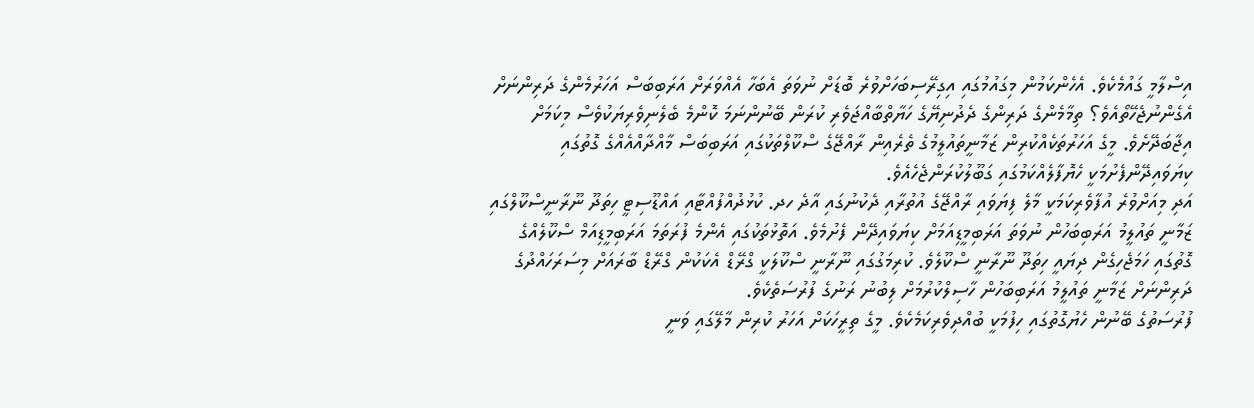އިސްލާމީ ގައުމެކެވެ. އެހެންކަމުން މިގައުމުގައި އިގިރޭސިބަހަށްވުރެ ބޮޑަށް ނުވަތަ އެބަހާ އެއްވަރަށް އަރަބިބަސް އަހަރުމެންގެ ދަރިންނަށް އެގެންނުޖެހޭތޯއެވެ؟ ތިމާމެންގެ ދަރިންގެ ދެދުނިޔޭގެ ހަޔާތްބާއްޖަވެރި ކުރަން ބޭނުންނަމަ ކޮންމެ ބެލެނިވެރިޔަކުވެސް މިކަމަށް އިޖާބަދޭށެވެ. މީގެ އަހަރުތަކެއްކުރިން ޒަމާނީތައުލީމުގެ ތެރެއިން ރާއްޖޭގެ ސްކޫލްތަކުގައި އަރަބިބަސް މާއްދާއްއެއްގެ ގޮތުގައި ކިޔަވައިދޭންފެށުމަކީ ހެޔޮފާލެއްކަމުގައި ގަބޫލުކުރަންޖެހެއެވެ.
އަދި މިއަށްވުރެ އުފާވެރިކަމަކީ މާލެ ފިޔަވައި ރާއްޖޭގެ އުތުރާއި ދެކުނުގައި އާދެ ހދ. ކުޅުދުއްފުއްޓާއި އައްޑޫސިޓީ ހިތަދޫ ނޫރާނީސްކޫލްގައި ޒަމާނީ ތައުލީމު އަރަބިބަހުން ނުވަތަ އަރަބިމީޑިއަމަށް ކިޔަވައިދޭން ފެށުމެވެ. އަތޮޅުތަކުގައި އެންމެ ފުރަތަމަ އަރަބިމީޑިއަމް ސްކޫލެއްގެ ގޮތުގައި ހަމަޖެހިގެން ދިޔައީ ހިތަދޫ ނޫރާނީ ސްކޫލެވެ. ކުރިމަގުގައި ނޫރާނީ ސްކޫލަކީ ގްރޭޑް އެކަކުން ގްރޭޑް ބާރައަށް މިސަރަހައްދުގެ ދަރިންނަށް ޒަމާނީ ތައުލީމު އަރަބިބަހުން ހާސިލްކުރުމަށް ލިބުނު ރަނުގެ ފުރުސަތެކެވެ.
ފުރުސަތުގެ ބޭނުން ހެޔުގޮތުގައި ހިފުމަކީ ބުއްދިވެރިކަމެކެވެ. މީގެ ތިރީހަކަށް އަހަރު ކުރިން މާލޭގައި ވަނީ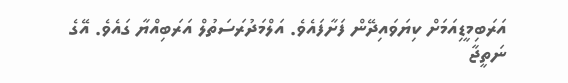އަރަބިމީޑިއަމަށް ކިޔަވައިދޭން ފަށާފައެވެ. އަލްމަދުރަސަތުލް އަރަބިއްޔާ ގައެވެ. އޭގެ ނަތީޖާ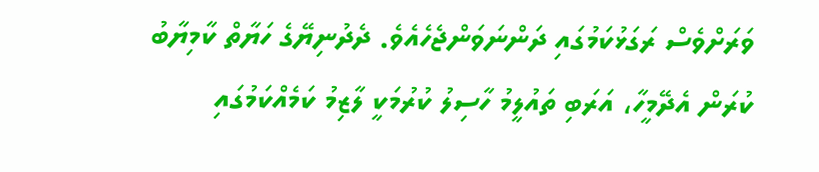ވަރަށްވެސް ރަގަޅުކަމުގައި ދަންނަވަންޖެހެއެވެ. ދެދުނިޔޭގެ ހަޔާތް ކާމިޔާބު ކުރަން އެދޭމީހާ، އަރަބި ތައުލީމު ހާސިލު ކުރުމަކީ ލާޒިމު ކަމެއްކަމުގައި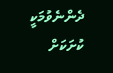ދެންނެވުމަކީ ކުށަކަށް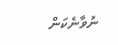ނުވާނެކަން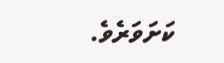ކަށަވަރެވެ.